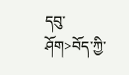དབུ་ཤོག>བོད་ཀྱི་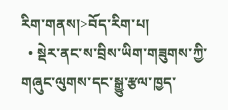རིག་གནས།>བོད་རིག་པ།
  • སྡེར་ནང་ས་བྲིས་ཡིག་གཟུགས་ཀྱི་གཞུང་ལུགས་དང་སྒྱུ་རྩལ་ཁྱད་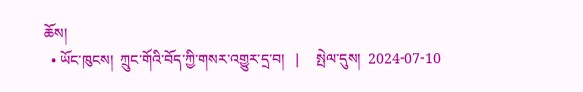ཆོས།
  • ཡོང་ཁུངས།  ཀྲུང་གོའི་བོད་ཀྱི་གསར་འགྱུར་དྲ་བ།   |     སྤེལ་དུས།  2024-07-10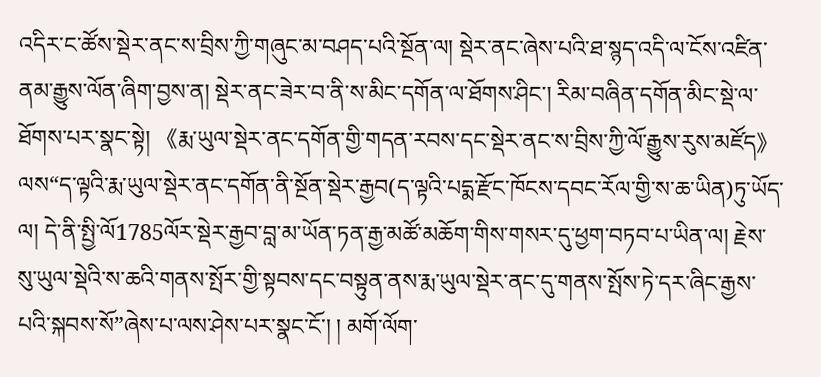འདིར་ང་ཚོས་སྡེར་ནང་ས་བྲིས་ཀྱི་གཞུང་མ་བཤད་པའི་སྔོན་ལ། སྡེར་ནང་ཞེས་པའི་ཐ་སྙད་འདི་ལ་ངོས་འཛིན་ནམ་རྒྱུས་ལོན་ཞིག་བྱས་ན། སྡེར་ནང་ཟེར་བ་ནི་ས་མིང་དགོན་ལ་ཐོགས་ཤིང་། རིམ་བཞིན་དགོན་མིང་སྡེ་ལ་ཐོགས་པར་སྣང་སྟེ། 《རྨ་ཡུལ་སྡེར་ནང་དགོན་གྱི་གདན་རབས་དང་སྡེར་ནང་ས་བྲིས་ཀྱི་ལོ་རྒྱུས་རུས་མཛོད》ལས“ད་ལྟའི་རྨ་ཡུལ་སྡེར་ནང་དགོན་ནི་སྔོན་སྡེར་རྒྱབ(ད་ལྟའི་པདྨ་རྫོང་ཁོངས་དབང་རོལ་གྱི་ས་ཆ་ཡིན)ཏུ་ཡོད་ལ། དེ་ནི་སྤྱི་ལོ1785ལོར་སྡེར་རྒྱབ་བླ་མ་ཡོན་ཏན་རྒྱ་མཚོ་མཆོག་གིས་གསར་དུ་ཕྱག་བཏབ་པ་ཡིན་ལ། རྗེས་སུ་ཡུལ་སྡེའི་ས་ཆའི་གནས་སྤོར་གྱི་སྟབས་དང་བསྟུན་ནས་རྨ་ཡུལ་སྡེར་ནང་དུ་གནས་སྤོས་ཏེ་དར་ཞིང་རྒྱས་པའི་སྐབས་སོ”ཞེས་པ་ལས་ཤེས་པར་སྣང་ངོ་། ། མགོ་ལོག་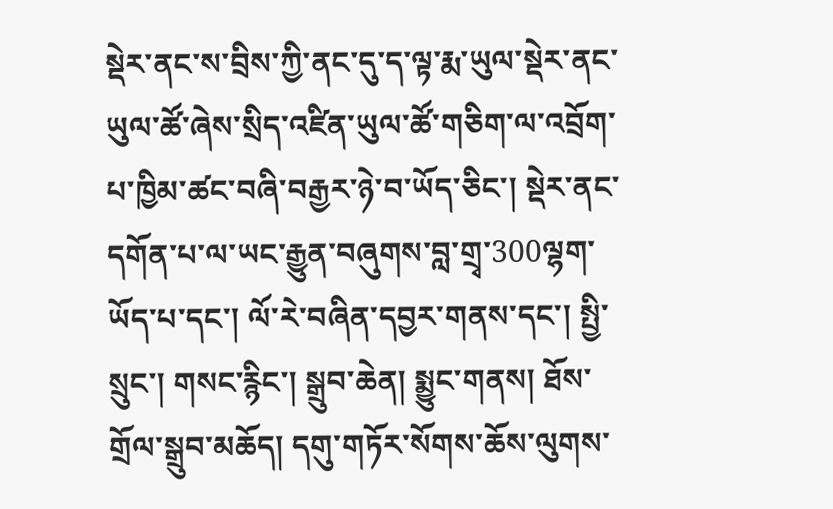སྡེར་ནང་ས་བྲིས་ཀྱི་ནང་དུ་ད་ལྟ་རྨ་ཡུལ་སྡེར་ནང་ཡུལ་ཚོ་ཞེས་སྲིད་འཛིན་ཡུལ་ཚོ་གཅིག་ལ་འབྲོག་པ་ཁྱིམ་ཚང་བཞི་བརྒྱར་ཉེ་བ་ཡོད་ཅིང་། སྡེར་ནང་དགོན་པ་ལ་ཡང་རྒྱུན་བཞུགས་བླ་གྲྭ་300ལྷག་ཡོད་པ་དང་། ལོ་རེ་བཞིན་དབྱར་གནས་དང་། སྤྱི་སྲུང་། གསང་རྙིང་། སྒྲུབ་ཆེན། སྨྱུང་གནས། ཐོས་གྲོལ་སྒྲུབ་མཆོད། དགུ་གཏོར་སོགས་ཆོས་ལུགས་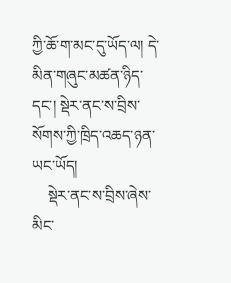ཀྱི་ཆོ་ག་མང་དུ་ཡོད་ལ། དེ་མིན་གཞུང་མཚན་ཉིད་དང་། སྡེར་ནང་ས་བྲིས་སོགས་ཀྱི་ཁྲིད་འཆད་ཉན་ཡང་ཡོད།
    སྡེར་ནང་ས་བྲིས་ཞེས་མིང་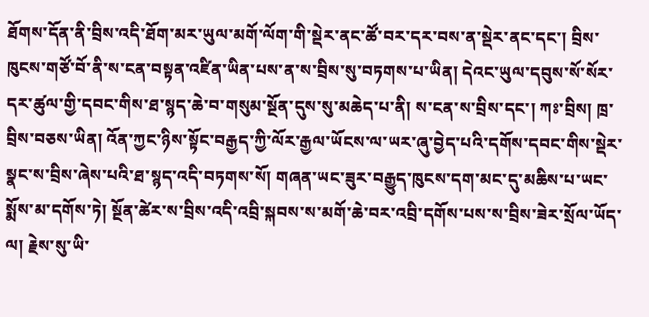ཐོགས་དོན་ནི་བྲིས་འདི་ཐོག་མར་ཡུལ་མགོ་ལོག་གི་སྡེར་ནང་ཚོ་བར་དར་བས་ན་སྡེར་ནང་དང་། བྲིས་ཁུངས་གཙོ་བོ་ནི་ས་ངན་བསྟན་འཛིན་ཡིན་པས་ན་ས་བྲིས་སུ་བཏགས་པ་ཡིན། དེའང་ཡུལ་དབུས་སོ་སོར་དར་ཚུལ་གྱི་དབང་གིས་ཐ་སྙད་ཆེ་བ་གསུམ་སྔོན་དུས་སུ་མཆེད་པ་ནི། ས་ངན་ས་བྲིས་དང་། ཀཿ་བྲིས། ཁྲ་བྲིས་བཅས་ཡིན། འོན་ཀྱང་ཉིས་སྟོང་བརྒྱད་ཀྱི་ལོར་རྒྱལ་ཡོངས་ལ་ཡར་ཞུ་བྱེད་པའི་དགོས་དབང་གིས་སྡེར་སྣང་ས་བྲིས་ཞེས་པའི་ཐ་སྙད་འདི་བཏགས་སོ། གཞན་ཡང་ཟུར་བརྒྱུད་ཁུངས་དག་མང་དུ་མཆིས་པ་ཡང་སྨོས་མ་དགོས་ཏེ། སྔོན་ཚེར་ས་བྲིས་འདི་འབྲི་སྐབས་ས་མགོ་ཆེ་བར་འབྲི་དགོས་པས་ས་བྲིས་ཟེར་སྲོལ་ཡོད་ལ། རྗེས་སུ་ཡི་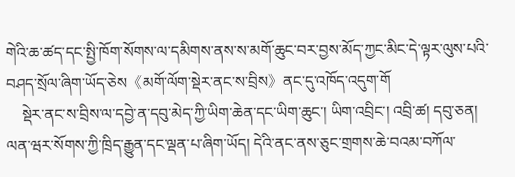གེའི་ཆ་ཚད་དང་སྤྱི་ཁོག་སོགས་ལ་དམིགས་ནས་ས་མགོ་ཆུང་བར་བྱས་མོད་ཀྱང་མིང་དེ་ལྟར་ལུས་པའི་བཤད་སྲོལ་ཞིག་ཡོད་ཅེས《མགོ་ལོག་སྡེར་ནང་ས་བྲིས》ནང་དུ་འཁོད་འདུག་གོ
    སྡེར་ནང་ས་བྲིས་ལ་དབྱེ་ན་དབུ་མེད་ཀྱི་ཡིག་ཆེན་དང་ཡིག་ཆུང་། ཡིག་འབྲིང་། འབྲི་ཚ། དབུ་ཅན། ལན་ཝར་སོགས་ཀྱི་ཁྲིད་རྒྱུན་དང་ལྡན་པ་ཞིག་ཡོད། དེའི་ནང་ནས་ཅུང་གྲགས་ཆེ་བའམ་བཀོལ་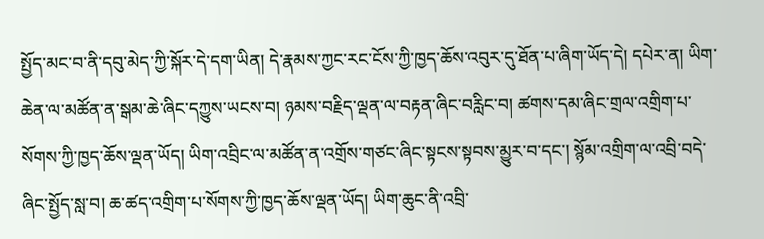སྤྱོད་མང་བ་ནི་དབུ་མེད་ཀྱི་སྐོར་དེ་དག་ཡིན། དེ་རྣམས་ཀྱང་རང་ངོས་ཀྱི་ཁྱད་ཆོས་འབུར་དུ་ཐོན་པ་ཞིག་ཡོད་དེ། དཔེར་ན། ཡིག་ཆེན་ལ་མཚོན་ན་སྒམ་ཆེ་ཞིང་དཀྱུས་ཡངས་བ། ཉམས་བརྗིད་ལྡན་ལ་བརྟན་ཞིང་བརླིང་བ། ཚགས་དམ་ཞིང་གྲལ་འགྲིག་པ་སོགས་ཀྱི་ཁྱད་ཆོས་ལྡན་ཡོད། ཡིག་འབྲིང་ལ་མཚོན་ན་འགྲོས་གཙང་ཞིང་སྟངས་སྟབས་མྱུར་བ་དང་། སྙོམ་འགྲིག་ལ་འབྲི་བདེ་ཞིང་སྤྱོད་སླ་བ། ཆ་ཚད་འགྲིག་པ་སོགས་ཀྱི་ཁྱད་ཆོས་ལྡན་ཡོད། ཡིག་ཆུང་ནི་འབྲི་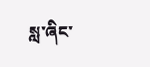སླ་ཞིང་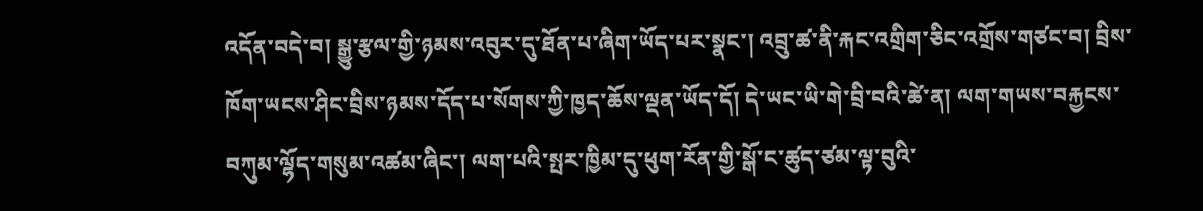འདོན་བདེ་བ། སྒྱུ་རྩལ་གྱི་ཉམས་འབུར་དུ་ཐོན་པ་ཞིག་ཡོད་པར་སྣང་། འབྲུ་ཚ་ནི་རྐང་འགྲིག་ཅིང་འགྲོས་གཙང་བ། བྲིས་ཁོག་ཡངས་ཤིང་བྲིས་ཉམས་དོད་པ་སོགས་ཀྱི་ཁྱད་ཆོས་ལྡན་ཡོད་དོ། དེ་ཡང་ཡི་གེ་བྲི་བའི་ཚེ་ན། ལག་གཡས་བརྐྱངས་བཀུམ་ལྷོད་གསུམ་འཚམ་ཞིང་། ལག་པའི་སྤར་ཁྱིམ་དུ་ཕུག་རོན་གྱི་སྒོ་ང་ཚུད་ཙམ་ལྟ་བུའི་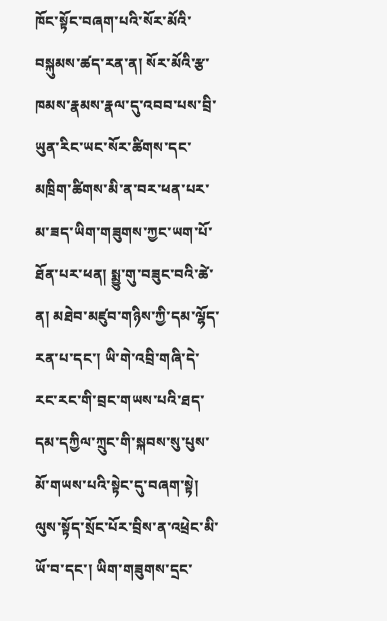ཁོང་སྟོང་བཞག་པའི་སོར་མོའི་བསྐུམས་ཚད་རན་ན། སོར་མོའི་རྩ་ཁམས་རྣམས་རྣལ་དུ་འབབ་པས་བྲི་ཡུན་རིང་ཡང་སོར་ཚིགས་དང་མཁྲིག་ཚིགས་མི་ན་བར་ཕན་པར་མ་ཟད་ཡིག་གཟུགས་ཀྱང་ཡག་པོ་ཐོན་པར་ཕན། སྨྱུ་གུ་བཟུང་བའི་ཚེ་ན། མཐེབ་མཛུབ་གཉིས་ཀྱི་དམ་ལྷོད་རན་པ་དང་། ཡི་གེ་འབྲི་གཞི་དེ་རང་རང་གི་བྲང་གཡས་པའི་ཐད་དམ་དཀྱིལ་ཀྲུང་གི་སྐབས་སུ་པུས་མོ་གཡས་པའི་སྟེང་དུ་བཞག་སྟེ། ལུས་སྟོད་སྲོང་པོར་བྲིས་ན་འཕྲེང་མི་ཡོ་བ་དང་། ཡིག་གཟུགས་དྲང་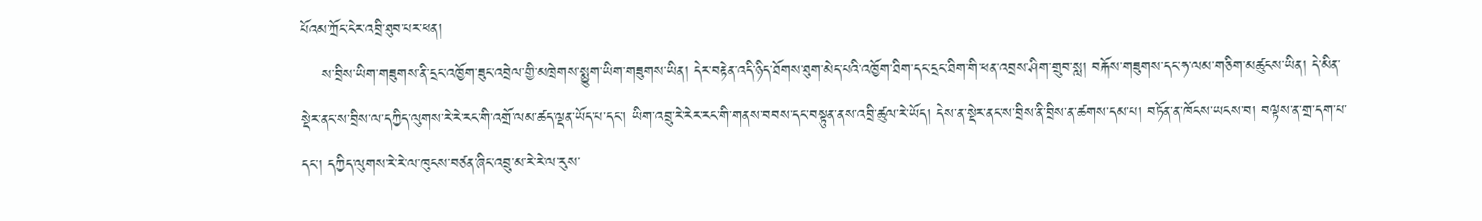པོའམ་ཀྲོང་ངེར་འབྲི་ཐུབ་པར་ཕན།
    ས་བྲིས་ཡིག་གཟུགས་ནི་དྲང་འཁྱོག་ཟུང་འབྲེལ་གྱི་མཁྲེགས་སྨྱུག་ཡིག་གཟུགས་ཡིན། དེར་བརྟེན་འདི་ཉིད་ཐོགས་ཐུག་མེད་པའི་འཁྱོག་ཐིག་དང་དྲང་ཐིག་གི་ཕན་འབྲས་ཤིག་གྲུབ་སླ། བརྐོས་གཟུགས་དང་ཧ་ལམ་གཅིག་མཚུངས་ཡིན། དེ་མིན་སྡེར་ནང་ས་བྲིས་ལ་དཀྱིད་ལུགས་རེ་རེ་རང་གི་འགྲོ་ལམ་ཚད་ལྡན་ཡོད་པ་དང་། ཡིག་འབྲུ་རེ་རེར་རང་གི་གནས་བབས་དང་བསྟུན་ནས་འབྲི་ཚུལ་རེ་ཡོད། དེས་ན་སྡེར་ནང་ས་བྲིས་ནི་བྲིས་ན་ཚགས་དམ་པ། བཏོན་ན་ཁོངས་ཡངས་བ། བལྟས་ན་གྲ་དག་པ་དང་། དཀྱིད་ལུགས་རེ་རེ་ལ་ཁུངས་བཙན་ཞིང་འབྲུ་མ་རེ་རེ་ལ་རུས་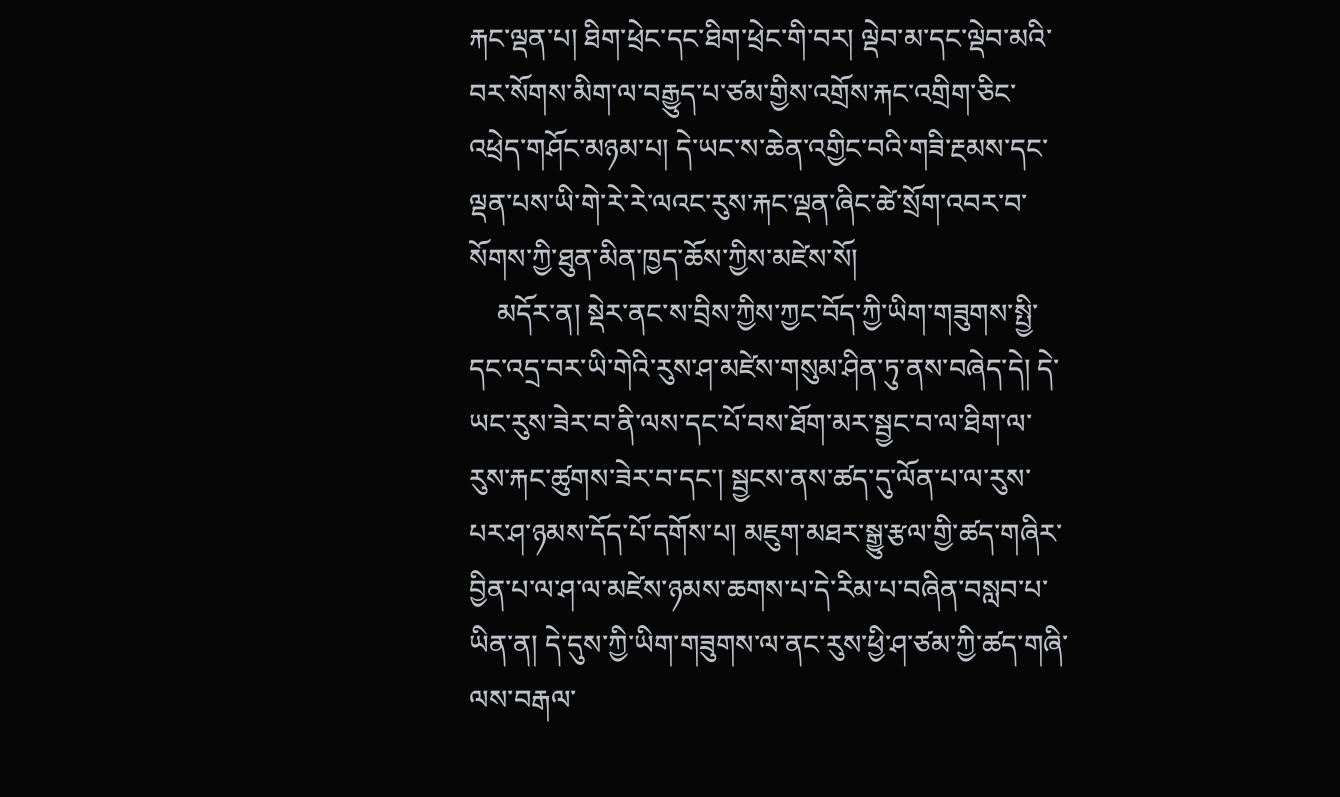རྐང་ལྡན་པ། ཐིག་ཕྲེང་དང་ཐིག་ཕྲེང་གི་བར། ལྡེབ་མ་དང་ལྡེབ་མའི་བར་སོགས་མིག་ལ་བརྒྱུད་པ་ཙམ་གྱིས་འགྲོས་རྐང་འགྲིག་ཅིང་འཕྲེད་གཤོང་མཉམ་པ། དེ་ཡང་ས་ཆེན་འགྱིང་བའི་གཟི་རྔམས་དང་ལྡན་པས་ཡི་གེ་རེ་རེ་ལའང་རུས་རྐང་ལྡན་ཞིང་ཚེ་སྲོག་འབར་བ་སོགས་ཀྱི་ཐུན་མིན་ཁྱད་ཆོས་ཀྱིས་མཛེས་སོ།
    མདོར་ན། སྡེར་ནང་ས་བྲིས་ཀྱིས་ཀྱང་བོད་ཀྱི་ཡིག་གཟུགས་སྤྱི་དང་འདྲ་བར་ཡི་གེའི་རུས་ཤ་མཛེས་གསུམ་ཤིན་ཏུ་ནས་བཞེད་དེ། དེ་ཡང་རུས་ཟེར་བ་ནི་ལས་དང་པོ་བས་ཐོག་མར་སྦྱང་བ་ལ་ཐིག་ལ་རུས་རྐང་ཚུགས་ཟེར་བ་དང་། སྦྱངས་ནས་ཚད་དུ་ལོན་པ་ལ་རུས་པར་ཤ་ཉམས་དོད་པོ་དགོས་པ། མཇུག་མཐར་སྒྱུ་རྩལ་གྱི་ཚད་གཞིར་བྱིན་པ་ལ་ཤ་ལ་མཛེས་ཉམས་ཆགས་པ་དེ་རིམ་པ་བཞིན་བསླབ་པ་ཡིན་ན། དེ་དུས་ཀྱི་ཡིག་གཟུགས་ལ་ནང་རུས་ཕྱི་ཤ་ཙམ་ཀྱི་ཚད་གཞི་ལས་བརྒལ་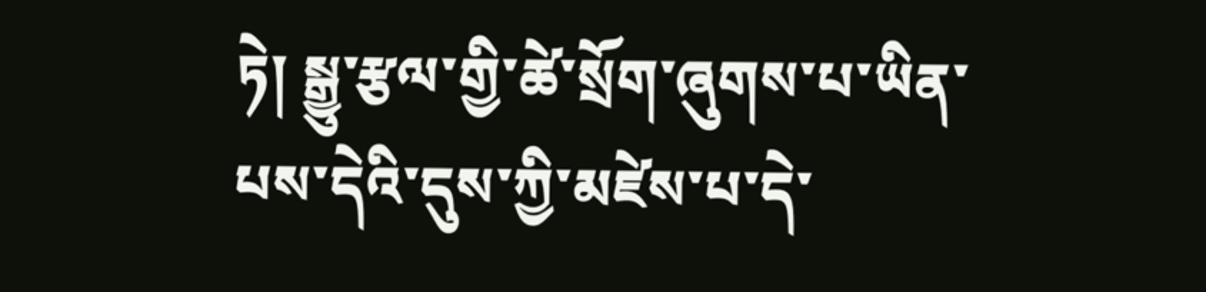ཏེ། སྒྱུ་རྩལ་གྱི་ཚེ་སྲོག་ཞུགས་པ་ཡིན་པས་དེའི་དུས་ཀྱི་མཛེས་པ་དེ་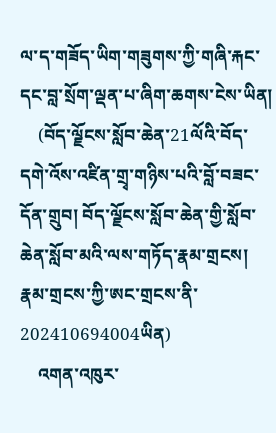ལ་ད་གཟོད་ཡིག་གཟུགས་ཀྱི་གཞི་རྐང་དང་བླ་སྲོག་ལྡན་པ་ཞིག་ཆགས་ངེས་ཡིན།
    (བོད་ལྗོངས་སློབ་ཆེན་21ལོའི་བོད་དགེ་འོས་འཛིན་གྲྭ་གཉིས་པའི་བློ་བཟང་དོན་གྲུབ། བོད་ལྗོངས་སློབ་ཆེན་གྱི་སློབ་ཆེན་སློབ་མའི་ལས་གཏོད་རྣམ་གྲངས། རྣམ་གྲངས་ཀྱི་ཨང་གྲངས་ནི་202410694004ཡིན)
    འགན་འཁུར་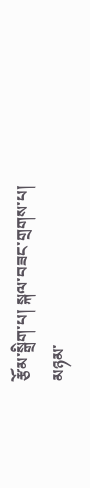རྩོམ་སྒྲིག་པ། སྐལ་བཟང་གྲགས་པ།
མཉམ་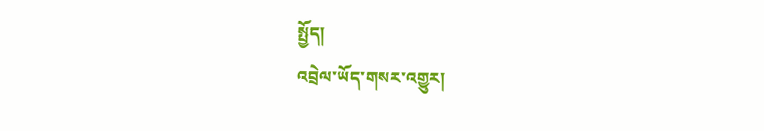སྤྱོད།
འབྲེལ་ཡོད་གསར་འགྱུར།